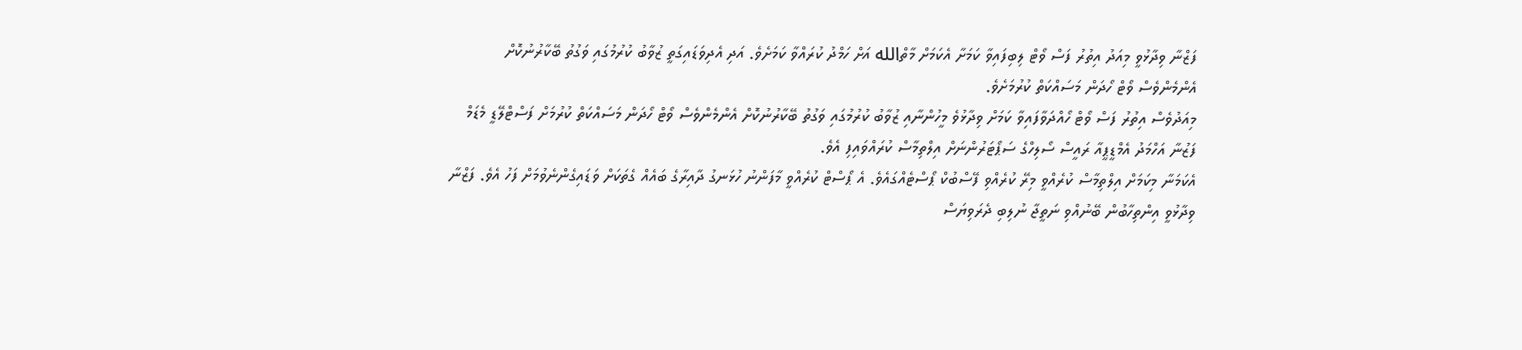ފަޒްނާ ވިދާޅުވީ މިއަދު އިތުރު ފަސް ވޯޓް ލިބިފައިވާ ކަމަށާ އެކަމަށް މާތްالله އަށް ހަމްދު ކުރައްވާ ކަމަށެވެ. އަދި އެދިވަޑައިގަތީ ޒުވާބު ކުރުމުގައި ވަގުތު ބޭކާރުނުކޮށް އެންމެންވެސް ވޯޓް ހޯދަން މަސައްކަތް ކުރުމަށެވެ.
މިއަދުވެސް އިތުރު ފަސް ވޯޓް ހޯއްދަވާފައިވާ ކަމަށް ވިދާޅުވެ މީހުންނާއި ޒުވާބު ކުރުމުގައި ވަގުތު ބޭކާރުނުކޮށް އެންމެންވެސް ވޯޓް ހޯދަން މަސައްކަތް ކުރުމަށް ފަސްޓްލޭޑީ މެޑަމް ފަޒުނާ އަހްމަދު އެމްޑީޕީއާ ރައީސް ސޯލިހްގެ ސަޕޯޓަރުންނަށް އިލްތިމާސް ކުރައްވައިފި އެވެ.
އެކަމަނާ މިކަމަށް އިލްތިމާސް ކުރެއްވީ މިރޭ ކުރެއްވި ފޭސްބުކް ޕޯސްޓެއްގައެވެ. އެ ޕޯސްޓް ކުރެއްވީ މާފަންނު ހުޅަނގު ދާއިރާގެ ބައެއް ގެތަކަށް ވަޑައިގެންނެވުމަށް ފަހު އެވެ. ފަޒްނާ ވިދާޅުވީ އިންތިހާބުން ބޭނުއްވި ނަތީޖާ ނުލިބި ދެރަވިޔަސް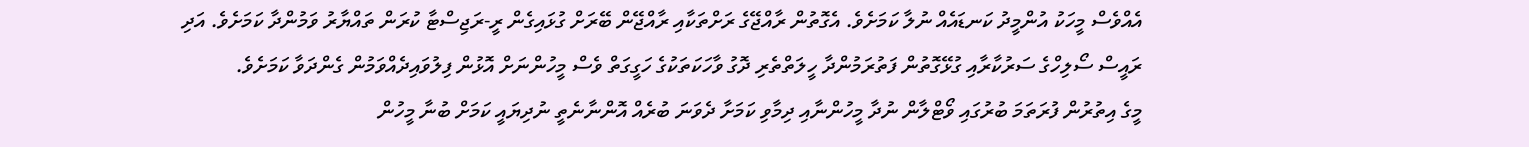އެއްވެސް މީހަކު އުންމީދު ކަނޑައެއް ނުލާ ކަމަށެވެ. އެގޮތުން ރާއްޖޭގެ ރަށްތަކާއި ރާއްޖޭން ބޭރަށް ގުޅައިގެން ރީ-ރަޖިސްޓާ ކުރަން ތައްޔާރު ވަމުންދާ ކަމަށެވެ. އަދި ރައީސް ސޯލިހްގެ ސަރުކާރާއި ގުޅޭގޮތުން ފަތުރަމުންދާ ހީލަތްތެރި ދޮގު ވާހަކަތަކުގެ ހަގީގަތް ވެސް މީހުންނަށް އޮޅުން ފިލުވައިދެއްވަމުން ގެންދަވާ ކަމަށެވެ.
މީގެ އިތުރުން ފުރަތަމަ ބުރުގައި ވޯޓްލާން ނުދާ މީހުންނާއި ދިމާވި ކަމަށާ ދެވަނަ ބުރެއް އޮންނާނެތީ ނުދިޔައީ ކަމަށް ބުނާ މީހުން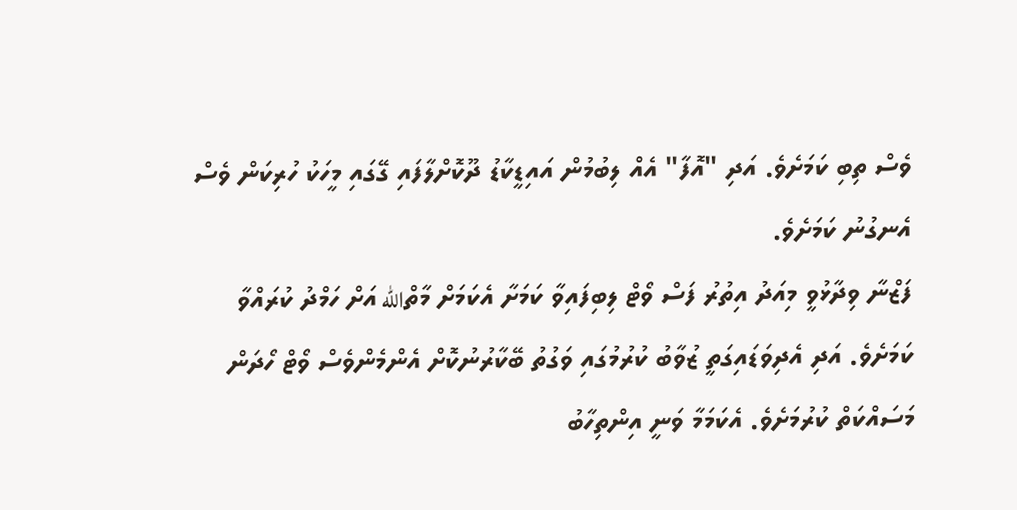ވެސް ތިބި ކަމަށެވެ. އަދި "އޮފާ" އެއް ލިބުމުން އައިޑީކާޑު ދޫކޮށްލާފައި ގޭގައި މީހަކު ހުރިކަން ވެސް އެނގުނު ކަމަށެވެ.
ފަޒްނާ ވިދާޅުވީ މިއަދު އިތުރު ފަސް ވޯޓް ލިބިފައިވާ ކަމަށާ އެކަމަށް މާތްالله އަށް ހަމްދު ކުރައްވާ ކަމަށެވެ. އަދި އެދިވަޑައިގަތީ ޒުވާބު ކުރުމުގައި ވަގުތު ބޭކާރުނުކޮށް އެންމެންވެސް ވޯޓް ހޯދަން މަސައްކަތް ކުރުމަށެވެ. އެކަމަމާ ވަނީ އިންތިހާބު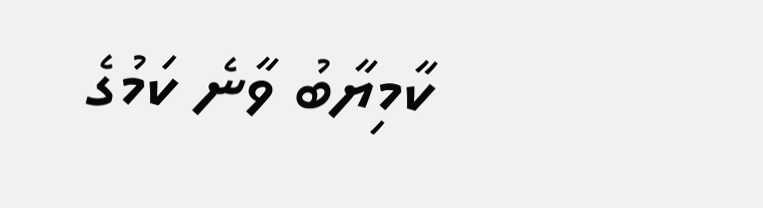ކާމިޔާބު ވާނެ ކަމުގެ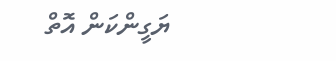ޔަގީންކަން އޮތް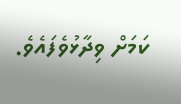ކަމަށް ވިދާޅުވެފައެވެ.